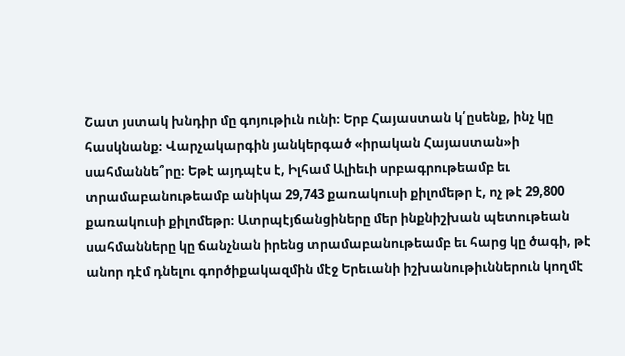Շատ յստակ խնդիր մը գոյութիւն ունի։ Երբ Հայաստան կ՛ըսենք, ինչ կը հասկնանք։ Վարչակարգին յանկերգած «իրական Հայաստան»ի սահմաննե՞րը։ Եթէ այդպէս է, Իլհամ Ալիեւի սրբագրութեամբ եւ տրամաբանութեամբ անիկա 29,743 քառակուսի քիլոմեթր է, ոչ թէ 29,800 քառակուսի քիլոմեթր։ Ատրպէյճանցիները մեր ինքնիշխան պետութեան սահմանները կը ճանչնան իրենց տրամաբանութեամբ եւ հարց կը ծագի, թէ անոր դէմ դնելու գործիքակազմին մէջ Երեւանի իշխանութիւններուն կողմէ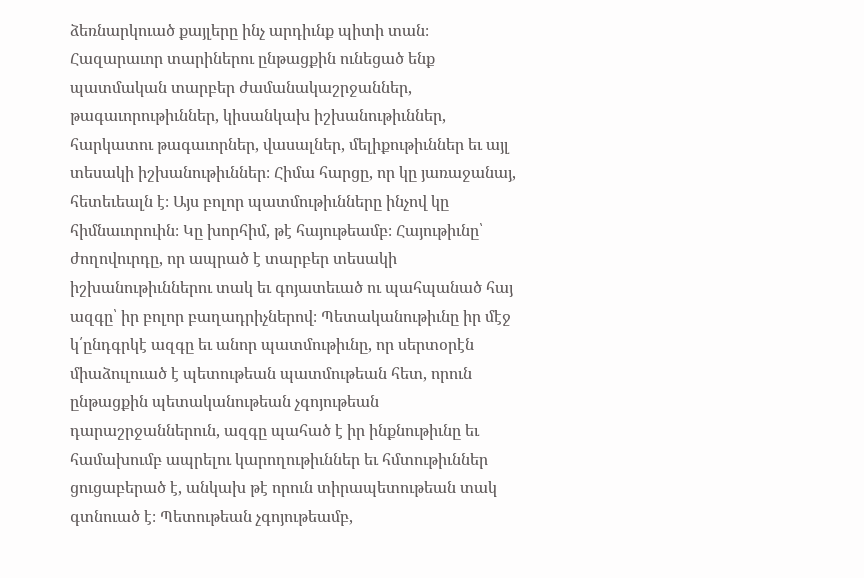ձեռնարկուած քայլերը ինչ արդիւնք պիտի տան։
Հազարաւոր տարիներու ընթացքին ունեցած ենք պատմական տարբեր ժամանակաշրջաններ, թագաւորութիւններ, կիսանկախ իշխանութիւններ, հարկատու թագաւորներ, վասալներ, մելիքութիւններ եւ այլ տեսակի իշխանութիւններ։ Հիմա հարցը, որ կը յառաջանայ, հետեւեալն է։ Այս բոլոր պատմութիւնները ինչով կը հիմնաւորուին։ Կը խորհիմ, թէ հայութեամբ։ Հայութիւնը՝ ժողովուրդը, որ ապրած է տարբեր տեսակի իշխանութիւններու տակ եւ գոյատեւած ու պահպանած հայ ազգը՝ իր բոլոր բաղադրիչներով։ Պետականութիւնը իր մէջ կ՛ընդգրկէ ազգը եւ անոր պատմութիւնը, որ սերտօրէն միաձուլուած է պետութեան պատմութեան հետ, որուն ընթացքին պետականութեան չգոյութեան դարաշրջաններուն, ազգը պահած է իր ինքնութիւնը եւ համախումբ ապրելու կարողութիւններ եւ հմտութիւններ ցուցաբերած է, անկախ թէ որուն տիրապետութեան տակ գտնուած է։ Պետութեան չգոյութեամբ,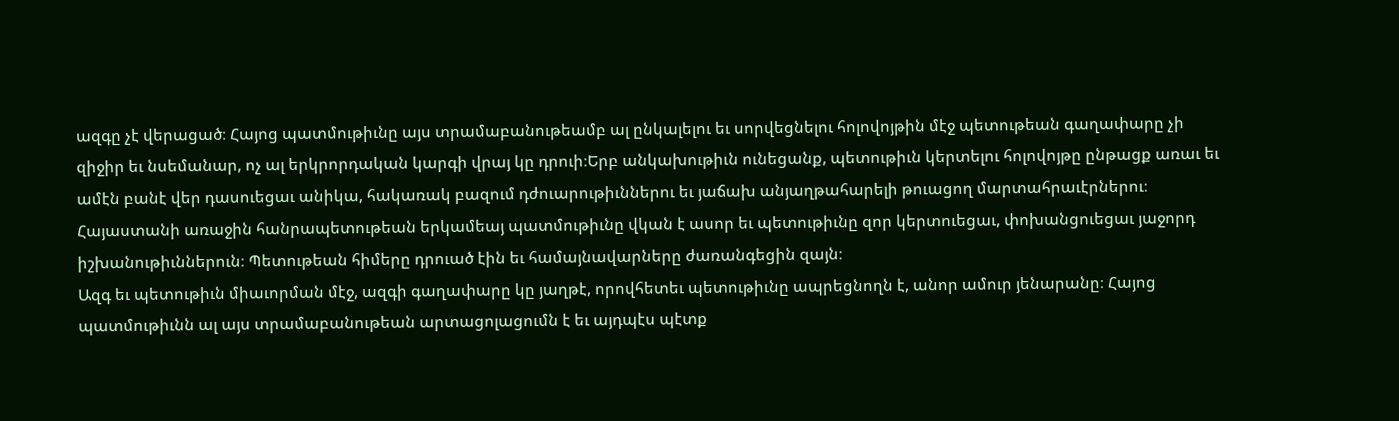ազգը չէ վերացած։ Հայոց պատմութիւնը այս տրամաբանութեամբ ալ ընկալելու եւ սորվեցնելու հոլովոյթին մէջ պետութեան գաղափարը չի զիջիր եւ նսեմանար, ոչ ալ երկրորդական կարգի վրայ կը դրուի։Երբ անկախութիւն ունեցանք, պետութիւն կերտելու հոլովոյթը ընթացք առաւ եւ ամէն բանէ վեր դասուեցաւ անիկա, հակառակ բազում դժուարութիւններու եւ յաճախ անյաղթահարելի թուացող մարտահրաւէրներու։ Հայաստանի առաջին հանրապետութեան երկամեայ պատմութիւնը վկան է ասոր եւ պետութիւնը զոր կերտուեցաւ, փոխանցուեցաւ յաջորդ իշխանութիւններուն։ Պետութեան հիմերը դրուած էին եւ համայնավարները ժառանգեցին զայն։
Ազգ եւ պետութիւն միաւորման մէջ, ազգի գաղափարը կը յաղթէ, որովհետեւ պետութիւնը ապրեցնողն է, անոր ամուր յենարանը։ Հայոց պատմութիւնն ալ այս տրամաբանութեան արտացոլացումն է եւ այդպէս պէտք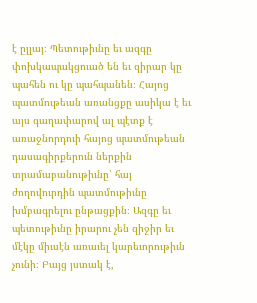է ըլլայ։ Պետութիւնը եւ ազգը փոխկապակցուած են եւ զիրար կը պահեն ու կը պահպանեն։ Հայոց պատմութեան առանցքը ասիկա է եւ այս գաղափարով ալ պէտք է առաջնորդուի հայոց պատմութեան դասագիրքերուն ներքին տրամաբանութիւնը՝ հայ ժողովուրդին պատմութիւնը խմբագրելու ընթացքին։ Ազգը եւ պետութիւնը իրարու չեն զիջիր եւ մէկը միւսէն առաւել կարեւորութիւն չունի։ Բայց յստակ է,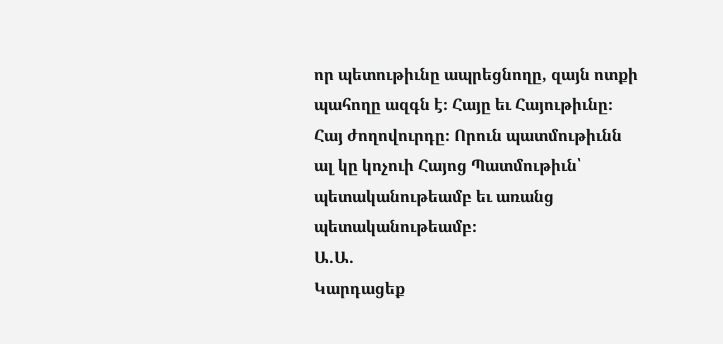որ պետութիւնը ապրեցնողը, զայն ոտքի պահողը ազգն է։ Հայը եւ Հայութիւնը։ Հայ ժողովուրդը։ Որուն պատմութիւնն ալ կը կոչուի Հայոց Պատմութիւն՝ պետականութեամբ եւ առանց պետականութեամբ։
Ա.Ա.
Կարդացեք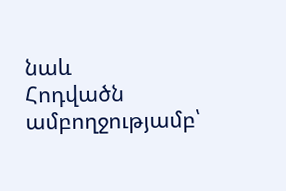նաև
Հոդվածն ամբողջությամբ՝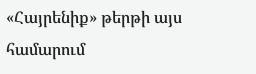«Հայրենիք» թերթի այս համարում